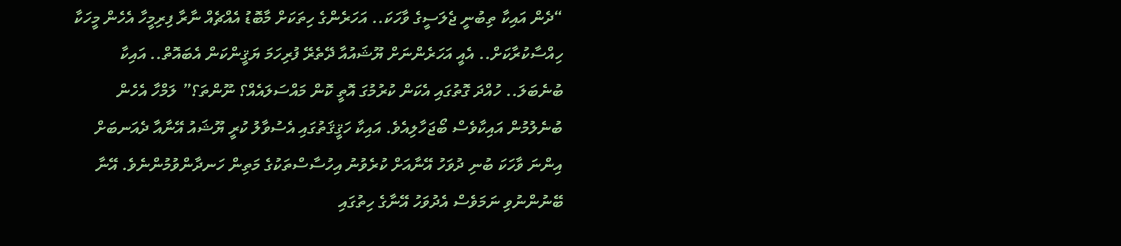“ދެން އައިކާ ތިބުނީ ޖެލަސީގެ ވާހަކަ.. އަހަރެންގެ ހިތަކަށް މާބޮޑު އެއްޗެއް ނާރާ ފިރިމީހާ އެހެން މީހަކާ ހިއްސާކުރާކަށް.. އެއީ އަހަރެންނަށް ޔޫޝައުއާ ދޭތެރޭ ފުރިހަމަ ޔަޤީންކަން އެބައޮތް.. އައިކާ ބުނެބަލަ.. ހުއްދަ ގޮތުގައި އެކަން ކުރުމުގަ އޮތީ ކޮން މައްސަލައެއް؟ ނޫންތަ؟” ލަމްހާ އެހެން ބުނެލުމުން އައިކާވެސް ބޯޖަހާލިއެވެ. އައިކާ ހަޤީޤަތުގައި އެސުވާލު ކުރީ ޔޫޝައު އޭނާއާ ދެއަނބަށް އިންނަ ވާހަކަ ބުނި ދުވަހު އޭނާއަށް ކުރެވުނު އިހުސާސްތަކުގެ މަތިން ހަނދާންވުމުންނެވެ. އޭނާ ބޭނުންނުވި ނަމަވެސް އެދުވަހު އޭނާގެ ހިތުގައި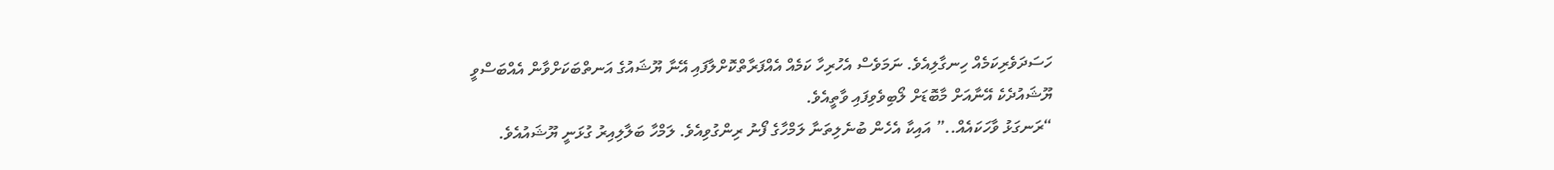ހަސަދަވެރިކަމެއް ހިނގާލިއެވެ. ނަމަވެސް އެހުރިހާ ކަމެއް އެއްފަރާތްކޮށްލާފައި އޭނާ ޔޫޝައުގެ އަނތްބަކަށްވާން އެއްބަސްވީ ޔޫޝައުދެކެ އޭނާއަށް މާބޮޑަށް ލޯބިވެވިފައި ވާތީއެވެ.
“ރަނގަޅު ވާހަކައެއް..” އައިކާ އެހެން ބުނެލިތަނާ ލަމްހާގެ ފޯނު ރިންގުވިއެވެ. ލަމްހާ ބަލާލިއިރު ގުޅަނީ ޔޫޝައުއެވެ.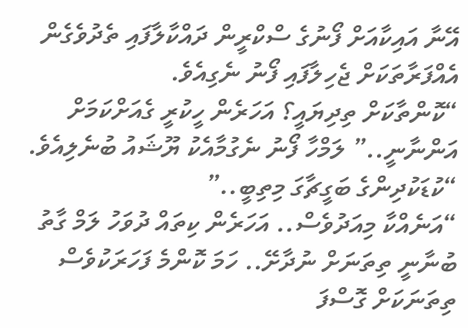އޭނާ އައިކާއަށް ފޯނުގެ ސްކްރީން ދައްކާލާފައި ތެދުވެގެން އެއްފަރާތަކަށް ޖެހިލާފައި ފޯނު ނެގިއެވެ.
“ކޮންތާކަށް ތިދިޔައީ؟ އަހަރެން ހީކުރީ ގެއަށްކަމަށް އަންނާނީ..” ލަމްހާ ފޯނު ނެގުމާއެކު ޔޫޝައު ބުނެލިއެވެ.
“ކުޑަކުދިންގެ ބަގީޗާގަ މިތިބީ..”
“އަނެއްކާ މިއަދުވެސް.. އަހަރެން ކިތައް ދުވަހު ލަމް ގާތު ބުނާނީ ތިތަނަށް ނުދާށޭ.. ހަމަ ކޮންމެ ފަހަރަކުވެސް ތިތަނަކަށް ގޮސްފަ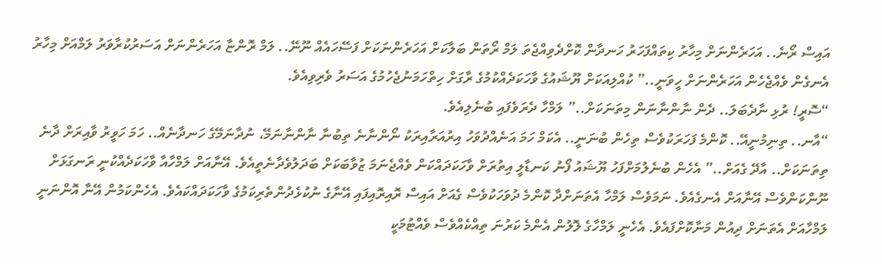އައިސް ރޯނެ.. އަހަރެންނަށް މިހާރު ކިތައްފަހަރު ހަނދާން ކޮށްދެވިއްޖެތަ ލަމް ރޯތަން ބަލާކަށް އަހަރެންނަކަށް ފަސޭހައެއް ނޫނޭ.. ލަމް ރޮންޏާ އަހަރެންނަށް އަސަރުކުރާވަރު ލަމްއަށް މިހާރު އެނގެން ވެއްޖެހެން އަހަރެންނަށް ހީވަނީ..” ކުއްލިއަކަށް ޔޫޝައުގެ ވާހަކަދެއްކުމުގެ ރާގަށް ހިތްހަމަނުޖެހުމުގެ އަސަރު ވެރިވިއެވެ.
“ސޮރީ! ރުޅި ނާދެބަލަ.. ދެން ނާންނާނަން މިތަނަކަށް..” ލަމްހާ ދެރަވެފައި ބުނެލިއެވެ.
“އާނ.. ތިނިމުނީއޭ.. ކޮންމެ ފަހަރަކުވެސް ތިހެން ބުނަނީ.. އެކަމް ހަމަ އަނެއްދުވަހު އިރުއަރާއިރަކު ނޯންނާނެ ތިބުނާ ނާންނާނަމޭ، ނުދާނަމޭގެ ހަނދާނެއް.. ހަމަ ހަވީރު ވާއިރަށް ދާނެ ތިތަނަކަށް.. އާދޭ ގެއަށް..” އެހެން ބުނެލުމަށްފަހު ޔޫޝައު ފޯނު ކަނޑާލީ އިތުރަށް ވާހަކަދައްކަން ވެއްޖެނަމަ ޒުވާބަކަށް ބަދަލުވެދާނެތީއެވެ. އޭނާއަށް ލަމްހާއާ ވާހަކަދެއްކުނީ ރަނގަޅަށް ނޫންކަންވެސް އޭނާއަށް އެނގެއެވެ. ނަމަވެސް ލަމްހާ އެތަނަށްދާ ކޮންމެ ދުވަހަކުވެސް ގެއަށް އައިސް ރޮއިރޮއިފައި އޭނާގެ ނުކުޅެދުންތެރިކަމުގެ ވާހަކަދައްކައެވެ. އެހެންކަމުން އޭނާ އޮންނަނީ ލަމްހާއަށް އެތަނަށް ދިއުން މަނާކޮށްފައެވެ. އެހެނީ ލަމްހާގެ ލޮލުން އެންމެ ކަރުނަ ތިއްކެއްވެސް ވެއްޓުމަކީ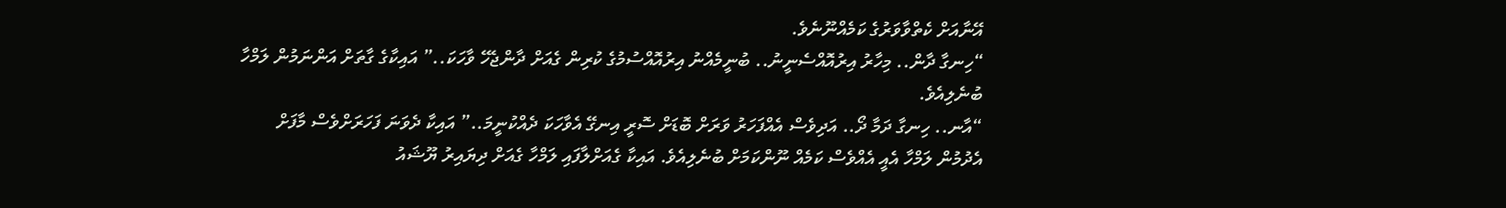އޭނާއަށް ކެތްވާވަރުގެ ކަމެއްނޫނެވެ.
“ހިނގާ ދާން.. މިހާރު އިރުއޮއްސެނީނު.. ބުނީމެއްނު އިރުއޮއްސުމުގެ ކުރިން ގެއަށް ދާންޖެހޭ ވާހަކަ..” އައިކާގެ ގާތަށް އަންނަމުން ލަމްހާ ބުނެލިއެވެ.
“އާނ.. ހިނގާ ދަމާ ދޯ.. އަދިވެސް އެއްފަހަރު ވަރަށް ބޮޑަށް ސޮރީ އިނގޭ އެވާހަކަ ދެއްކުނީމަ..” އައިކާ ދެވަނަ ފަހަރަށްވެސް މާފަށް އެދުމުން ލަމްހާ އެއީ އެއްވެސް ކަމެއް ނޫންކަމަށް ބުނެލިއެވެ. އައިކާ ގެއަށްލާފައި ލަމްހާ ގެއަށް ދިޔައިރު ޔޫޝައު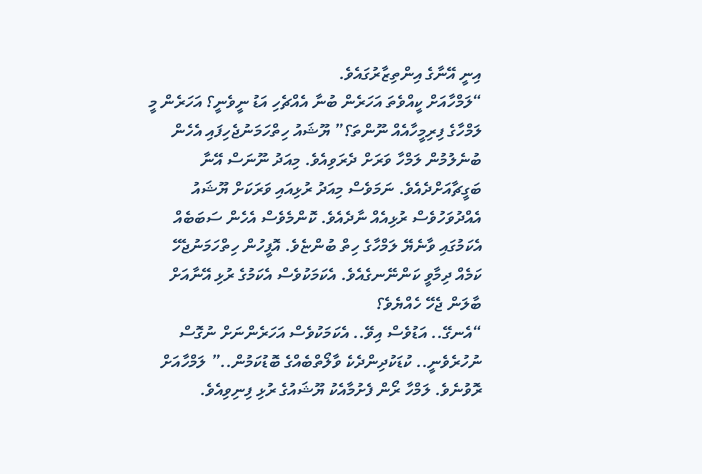އިނީ އޭނާގެ އިންތިޒާރުގައެވެ.
“ލަމްހާއަށް ކީއްވެތަ އަހަރެން ބުނާ އެއްޗެހި އަޑު ނީވެނީ؟ އަހަރެން މީ ލަމްހާގެ ފިރިމީހާއެއް ނޫންތަ؟” ޔޫޝައު ހިތްހަމަނުޖެހިފައި އެހެން ބުނެލުމުން ލަމްހާ ވަރަށް ދެރަވިއެވެ. މިއަދު ނޫނަސް އޭނާ ބަގީޗާއަށްދެއެވެ. ނަމަވެސް މިއަދު ރުޅިއައި ވަރަކަށް ޔޫޝައު އެއްދުވަހުވެސް ރުޅިއެއް ނާދެއެވެ. ކޮންމެވެސް އެހެން ސަބަބެއް އެކަމުގައި ވާނެޔޭ ލަމްހާގެ ހިތް ބުންޏެވެ. އޮފީހުން ހިތްހަމަނުޖެހޭ ކަމެއް ދިމާވީ ކަންނޭނގެއެވެ. އެކަމަކުވެސް އެކަމުގެ ރުޅި އޭނާއަށް ބާލަން ޖެހޭ ހެއްޔެވެ؟
“އެނގޭ.. އަޑުވެސް އިވޭ.. އެކަމަކުވެސް އަހަރެންނަށް ނުގޮސް ނުހުރެވެނީ.. ކުޑަކުދިންދެކެ ވާލޯތްބެއްގެ ބޮޑުކަމުން..” ލަމްހާއަށް ރޮވުނެވެ. ލަމްހާ ރޯން ފެށުމާއެކު ޔޫޝައުގެ ރުޅި ފިނިވިއެވެ.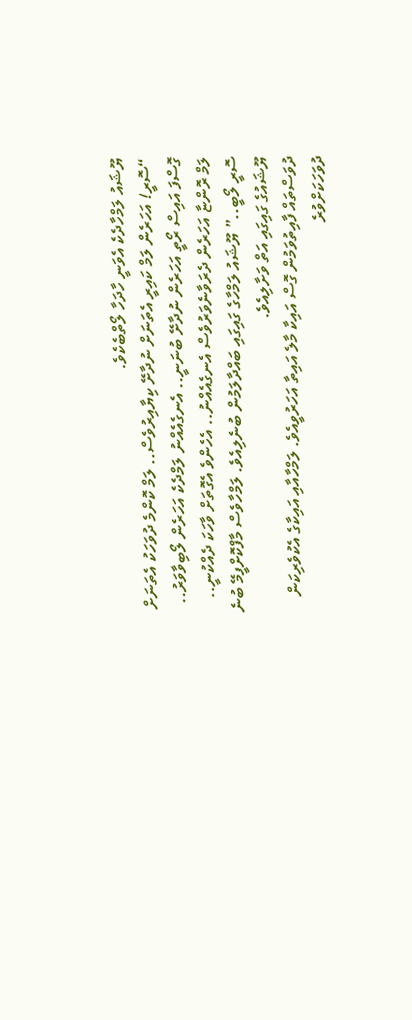ޔޫޝައު ލަމްހާދެކެ އެވަނީ ހާދަހާ ލޯތްބެކެވެ.
“ސޮރީ! އަހަރެން ލަމް ކައިރީ އެތަނަށް ނުދާށޭ ކިޔާއިރުވެސް.. ލަމް ކޮންމެ ދުވަހަކު އެތަނަށް ގޮސްފަ އައިސް ރޯތީ އަހަރެން ނުދާށޭ ބުނަނީ.. އެނގެއެއްނު ލަމްދެކެ އަހަރެން ލޯބިވާވަރު.. ލަމް ރޮންޏާ އަހަރެން ދެރަވާނެވަރުވެސް އެނގެއެއްނު.. އެހެންވެ އެގޮތަށް ވާހަކަ ދެއްކުނީ.. ސޮރީ ލޯބީ..” ޔޫޝައު ލަމްހާގެ ގައިގައި ބައްދާލަމުން ބުނެލިއެވެ. ލަމްހާވެސް މާފްކޮށްފީމޭ ބުނެ ޔޫޝައުގެ ގައިގައި އަތް ވަށާލިއެވެ.
ދުވަސްތައް ފާއިތުވަމުން ގޮސް އައިކާ މާލެ އައިތާ އަހަރުވީއެވެ. ލަމްހާއާއި އައިކާގެ އެކުވެރިކަން ދުވަހަކަށްވުރެ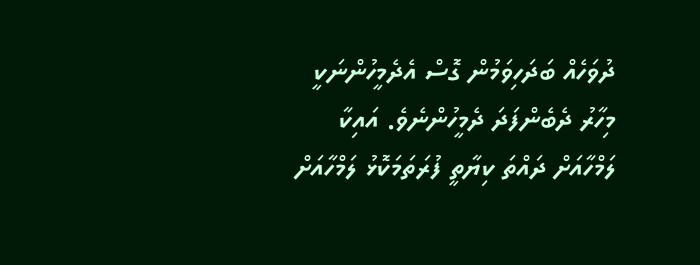ދުވަހެއް ބަދަހިވަމުން ގޮސް އެދެމީހުންނަކީ މިހާރު ދެބެންފަދަ ދެމީހުންނެވެ. އައިކާ ލަމްހާއަށް ދައްތަ ކިޔާތީ ފުރަތަމަކޮޅު ލަމްހާއަށް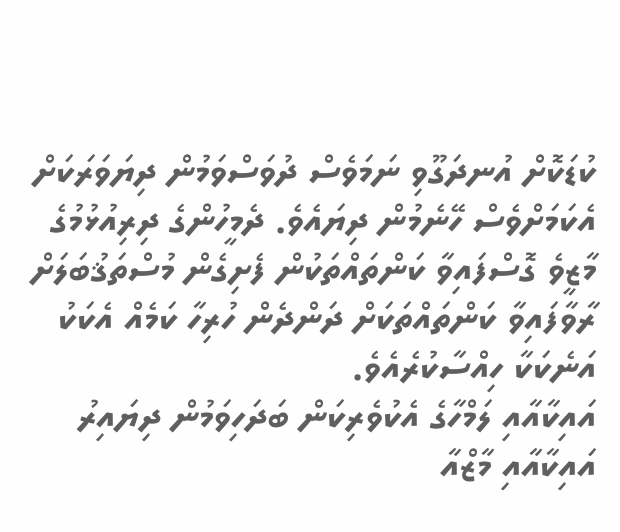ކުޑަކޮށް އުނދަގޫވި ނަމަވެސް ދުވަސްވަމުން ދިޔަވަރަކަށް އެކަމަށްވެސް ހޭނެމުން ދިޔައެވެ. ދެމީހުންގެ ދިރިއުޅުމުގެ މާޒީވެ ގޮސްފައިވާ ކަންތައްތަކުން ފެށިގެން މުސްތަޤުބަލަށް ރާވާފައިވާ ކަންތައްތަކަށް ދަންދެން ހުރިހާ ކަމެއް އެކަކު އަނެކަކާ ހިއްސާކުރެއެވެ.
އައިކާއާއި ލަމްހާގެ އެކުވެރިކަން ބަދަހިވަމުން ދިޔައިރު އައިކާއާއި މާޒްއާ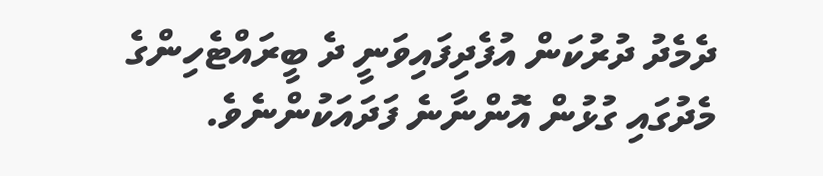ދެމެދު ދުރުކަން އުފެދިފައިވަނީ ދެ ބީރައްޓެހިންގެ މެދުގައި ގުޅުން އޮންނާނެ ފަދައަކުންނެވެ.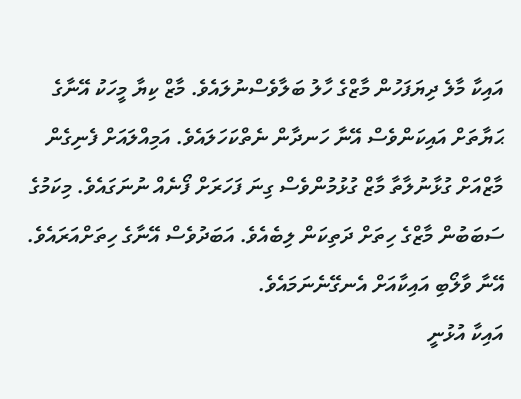އައިކާ މާލެ ދިޔަފަހުން މާޒްގެ ހާލު ބަލާވެސްނުލައެވެ. މާޒް ކިޔާ މީހަކު އޭނާގެ ޙަޔާތަށް އައިކަންވެސް އޭނާ ހަނދާން ނެތްކަހަލައެވެ. އަމިއްލައަށް ފެނިގެން މާޒްއަށް ގުޅާނުލާތާ މާޒް ގުޅުމުންވެސް ގިނަ ފަހަރަށް ފޯނެއް ނުނަގައެވެ. މިކަމުގެ ސަބަބުން މާޒްގެ ހިތަށް ދަތިކަން ލިބެއެވެ. އަބަދުވެސް އޭނާގެ ހިތަށްއަރައެވެ. އޭނާ ވާލޯބި އައިކާއަށް އެނގޭނެނަމައެވެ.
އައިކާ އުޅުނީ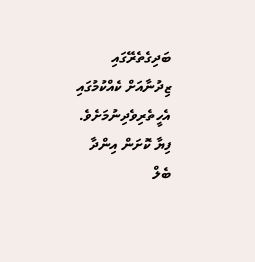ބަދިގެތެރޭގައި ޒިދުނާއަށް ކެއްކުމުގައި އެހީތެރިވެދިނުމަށެވެ. ފިޔާ ކޮށަން އިންދާ ބެލް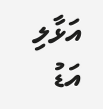އަޅާލި އަޑު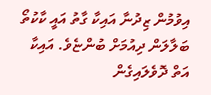އިވުމުން ޒިދުނާ އައިކާ ގާތު އައީ ކާކުތޯ ބަލާލަން ދިއުމަށް ބުންޏެވެ. އައިކާ އަތް ދޮވެލައިގެން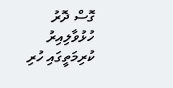ގޮސް ދޮރު ހުޅުވާލިއިރު ކުރިމަތީގައި ހުރި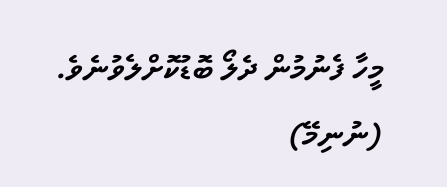މީހާ ފެނުމުން ދެލޯ ބޮޑުކޮށްލެވުނެވެ.
(ނުނިމޭ)